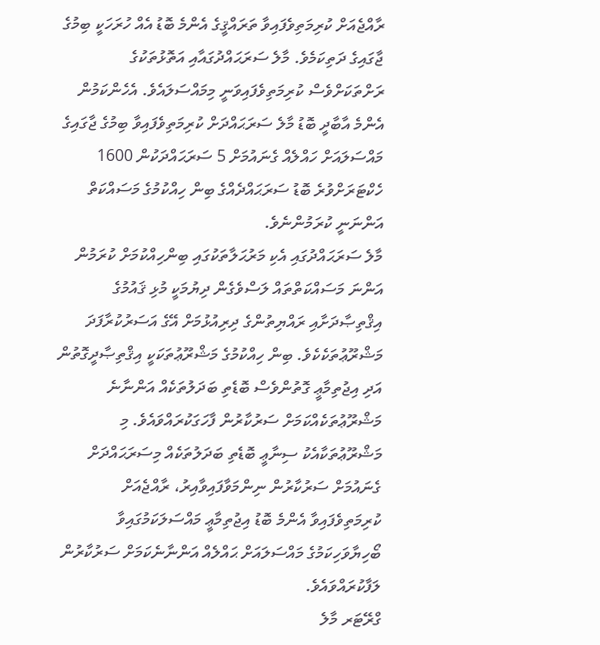ރާއްޖެއަށް ކުރިމަތިވެފައިވާ ތަރައްޤީގެ އެންމެ ބޮޑު އެއް ހުރަހަކީ ބިމުގެ ޖާގައިގެ ދަތިކަމެވެ. މާލެ ސަރަޙައްދުގައާއި އަތޮޅުތަކުގެ ރަށްތަކަށްވެސް ކުރިމަތިވެފައިވަނީ މިމައްސަލައެވެ. އެހެންކަމުން އެންމެ އާބާދީ ބޮޑު މާލެ ސަރަޙައްދަށް ކުރިމަތިވެފައިވާ ބިމުގެ ޖާގައިގެ މައްސަލައަށް ހައްލެއް ގެނައުމަށް 5 ސަރަޙައްދަކުން 1600 ހެކްޓަރަށްވުރެ ބޮޑު ސަރަޙައްދެއްގެ ބިން ހިއްކުމުގެ މަސައްކަތް އަންނަނީ ކުރަމުންނެވެ.
މާލެ ސަރަޙައްދުގައި އެކި މަރުޙަލާތަކުގައި ބިންހިއްކުމަށް ކުރަމުން އަންނަ މަސައްކަތްތައް ލަސްވެގެން ދިޔުމަކީ މުޅި ޤައުމުގެ އިޤްތިޞާދަށާއި ރައްޔިތުންގެ ދިރިއުޅުމަށް އޭގެ އަސަރުކުރާފަދަ މަޝްރޫޢުތަކެކެވެ. ބިން ހިއްކުމުގެ މަޝްރޫޢުތަކަކީ އިޤްތިޞާދީގޮތުން އަދި އިޖުތިމާޢީ ގޮތުންވެސް ބޮޑެތި ބަދަލުތަކެއް އަންނާނެ މަޝްރޫޢުތަކެއްކަމަށް ސަރުކާރުން ފާހަގަކުރައްވައެވެ. މި މަޝްރޫޢުތަކާއެކު ސިނާޢީ ބޮޑެތި ބަދަލުތަކެއް މިސަރަޙައްދަށް ގެނައުމަށް ސަރުކާރުން ނިންމަވާފައިވާއިރު، ރާއްޖެއަށް ކުރިމަތިވެފައިވާ އެންމެ ބޮޑު އިޖުތިމާޢީ މައްސަލަކަމުގައިވާ ބޯހިޔާވަހިކަމުގެ މައްސަލައަށް ޙައްލެއް އަންނާނެކަމަށް ސަރުކާރުން ލަފާކުރައްވައެވެ.
ގްރޭޓަރ މާލެ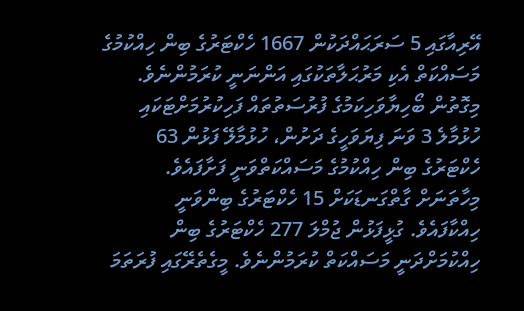އޭރިއާގައި 5 ސަރަޙައްދަކުން 1667 ހެކްޓަރުގެ ބިން ހިއްކުމުގެ މަސައްކަތް އެކި މަރުޙަލާތަކުގައި އަންނަނީ ކުރަމުންނެވެ. މިގޮތުން ބޯހިޔާވަހިކަމުގެ ފުރުސަތުތައް ފަހިކުރުމަށްޓަކައި ހުޅުމާލެ 3 ވަނަ ފިޔަވަހީގެ ދަށުން، ހުޅުމާލޭ ފަޅުން 63 ހެކްޓަރުގެ ބިން ހިއްކުމުގެ މަސައްކަތްވަނީ ފަށާފައެވެ. މިހާތަނަށް ގާތްގަނޑަކަށް 15 ހެކްޓަރުގެ ބިންވަނީ ހިއްކާފައެވެ. ގުޅީފަޅުން ޖުމްލަ 277 ހެކްޓަރުގެ ބިން ހިއްކުމަށްދަނީ މަސައްކަތް ކުރަމުންނެވެ. މީގެތެރޭގައި ފުރަތަމަ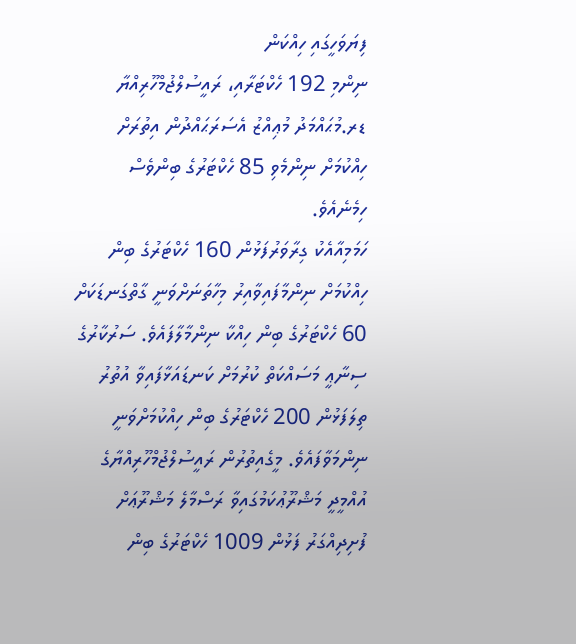ފިޔަވަހީގައި ހިއްކަން
ނިންމި 192 ހެކްޓަރާއި، ރައީސުލްޖުމްހޫރިއްޔާ ޑރ.މުޙައްމަދު މުޢިއްޒު އެސަރަޙައްދުން އިތުރަށް ހިއްކުމަށް ނިންމެވި 85 ހެކްޓަރުގެ ބިންވެސް ހިމެނެއެވެ.
ހަމަމިއާއެކު ގިރާވަރުފަޅުން 160 ހެކްޓަރުގެ ބިން ހިއްކުމަށް ނިންމާފައިވާއިރު މިހާތަނަށްވަނީ ގާތްގަނޑަކަށް 60 ހެކްޓަރުގެ ބިން ހިއްކާ ނިންމާލާފައެވެ. ސަރުކާރުގެ ސިނާޢީ މަސައްކަތް ކުރުމަށް ކަނޑައަޅާފައިވާ އުތުރު ތިލަފަޅުން 200 ހެކްޓަރުގެ ބިން ހިއްކުމަށްވަނީ ނިންމަވާފައެވެ. މީގެއިތުރުން ރައީސުލްޖުމްހޫރިއްޔާގެ އުއްމީދީ މަޝްރޫޢުކަމުގައިވާ ރަސްމާލެ މަޝްރޫޢަށް ފުށިދިއްގަރު ފަޅުން 1009 ހެކްޓަރުގެ ބިން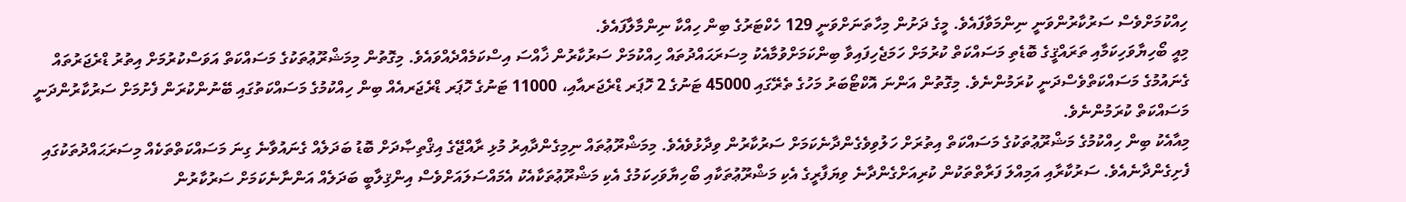ހިއްކުމަށްވެސް ސަރުކާރުންވަނީ ނިންމަވާފައެވެ. މީގެ ދަށުން މިހާތަނަށްވަނީ 129 ހެކްޓަރުގެ ބިން ހިއްކާ ނިންމާލާފައެވެ.
މިއީ ބޯހިޔާވަހިކަމާއި ތަރައްޤީގެ ބޮޑެތި މަސައްކަތް ކުރުމަށް ހަމަޖެހިފައިވާ ބިންކަމަށްވުމާއެކު މިސަރަޙައްދުތައް ހިއްކުމަށް ސަރުކާރުން ޚާއްސަ އިސްކަމެއްދެއްވައެވެ. މިގޮތުން މިމަޝްރޫޢުތަކުގެ މަސައްކަތް އަވަސްކުރުމަށް އިތުރު ޑްރެޖަރުތައް ގެނައުމުގެ މަސައްކަތްވެސްދަނީ ކުރަމުންނެވެ. މިގޮތުން އަންނަ އޮކްޓޯބަރު މަހުގެ ތެރޭގައި 45000 ޓަނުގެ 2 ހޮޕަރ ޑްރެޖަރއާއި، 11000 ޓަނުގެ ހޮޕަރ ޑްރެޖަރއެއް ބިން ހިއްކުމުގެ މަސައްކަތުގައި ބޭނުންކުރަން ފެށުމަށް ސަރުކާރުންދަނީ މަސައްކަތް ކުރަމުންނެވެ.
މިއާއެކު ބިން ހިއްކުމުގެ މަޝްރޫޢުތަކުގެ މަސައްކަތް އިތުރަށް ހަލުވިވެގެންދާނެކަމަށް ސަރުކާރުން ވިދާޅުވެއެވެ. މިމަޝްރޫޢުތައް ނިމިގެންދާއިރު މުޅި ރާއްޖޭގެ އިޤްތިޞާދަށް ބޮޑު ބަދަލެއް ގެނައުވާނެ ގިނަ މަސައްކަތްތަކެއް މިސަރަޙައްދުތަކުގައި ފެށިގެންދާނެއެވެ. ސަރުކާރާއި އަމިއްލަ ފަރާތްތަކުން ކުރިއަށްގެންދާނެ ވިޔަފާރީގެ އެކި މަޝްރޫޢުތަކާއި ބޯހިޔާވަހިކަމުގެ އެކި މަޝްރޫޢުތަކާއެކު އެމައްސަލައަށްވެސް އިންޤިލާބީ ބަދަލެއް އަންނާނެކަމަށް ސަރުކާރުން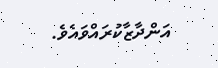އަންދާޒާކުރައްވައެވެ.